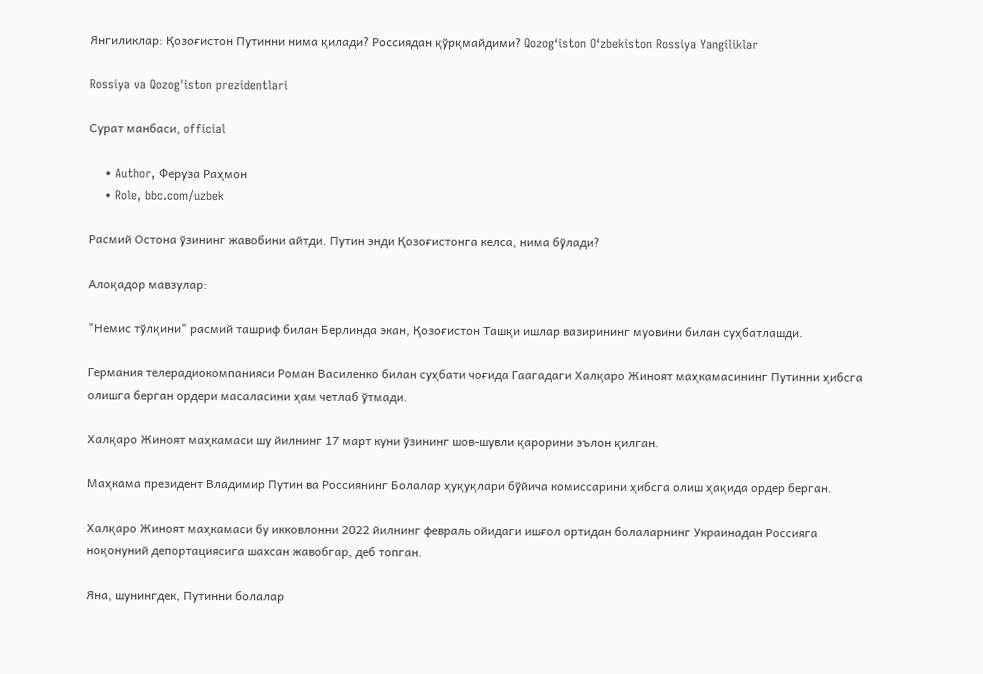Янгиликлар: Қозоғистон Путинни нима қилади? Россиядан қўрқмайдими? Qozog‘iston O‘zbekiston Rossiya Yangiliklar

Rossiya va Qozog'iston prezidentlari

Сурат манбаси, official

    • Author, Феруза Раҳмон
    • Role, bbc.com/uzbek

Расмий Остона ўзининг жавобини айтди. Путин энди Қозоғистонга келса, нима бўлади?

Алоқадор мавзулар:

"Немис тўлқини" расмий ташриф билан Берлинда экан, Қозоғистон Ташқи ишлар вазирининг муовини билан суҳбатлашди.

Германия телерадиoкомпанияси Роман Василенко билан суҳбати чоғида Гаагадаги Халқаро Жиноят маҳкамасининг Путинни ҳибсга олишга берган ордери масаласини ҳам четлаб ўтмади.

Халқаро Жиноят маҳкамаси шу йилнинг 17 март куни ўзининг шов-шувли қарорини эълон қилган.

Маҳкама президент Владимир Путин ва Россиянинг Болалар ҳуқуқлари бўйича комиссарини ҳибсга олиш ҳақида ордер берган.

Халқаро Жиноят маҳкамаси бу икковлонни 2022 йилнинг февраль ойидаги ишғол ортидан болаларнинг Украинадан Россияга ноқонуний депортациясига шахсан жавобгар, деб топган.

Яна, шунингдек, Путинни болалар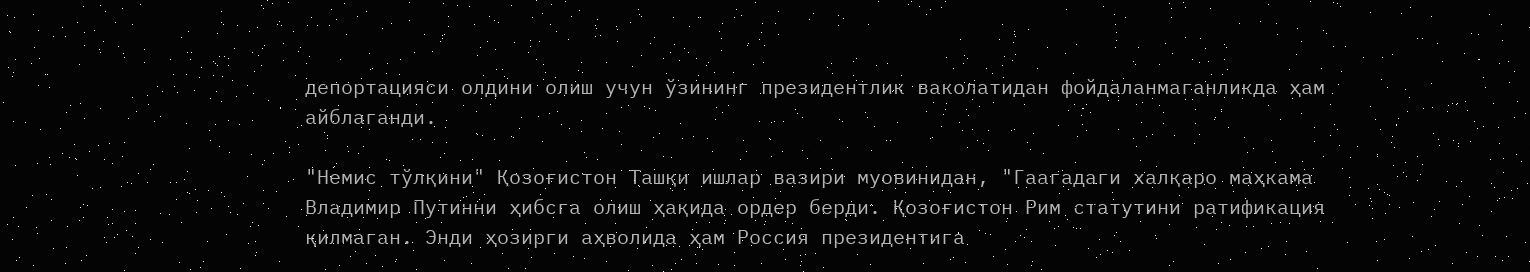депортацияси олдини олиш учун ўзининг президентлик ваколатидан фойдаланмаганликда ҳам айблаганди.

"Немис тўлқини" Қозоғистон Ташқи ишлар вазири муовинидан, "Гаагадаги халқаро маҳкама Владимир Путинни ҳибсга олиш ҳақида ордер берди. Қозоғистон Рим статутини ратификация қилмаган. Энди ҳозирги аҳволида ҳам Россия президентига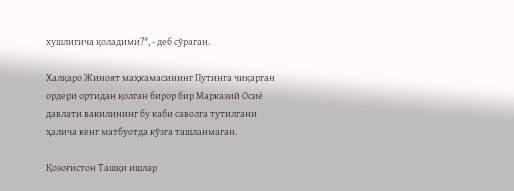хушлигича қоладими?", - деб сўраган.

Халқаро Жиноят маҳкамасининг Путинга чиқарган ордери ортидан қолган бирор бир Марказий Осиё давлати вакилининг бу каби саволга тутилгани ҳалича кенг матбуотда кўзга ташланмаган.

Қозоғистон Ташқи ишлар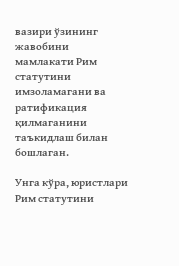вазири ўзининг жавобини мамлакати Рим статутини имзоламагани ва ратификация қилмаганини таъкидлаш билан бошлаган.

Унга кўра, юристлари Рим статутини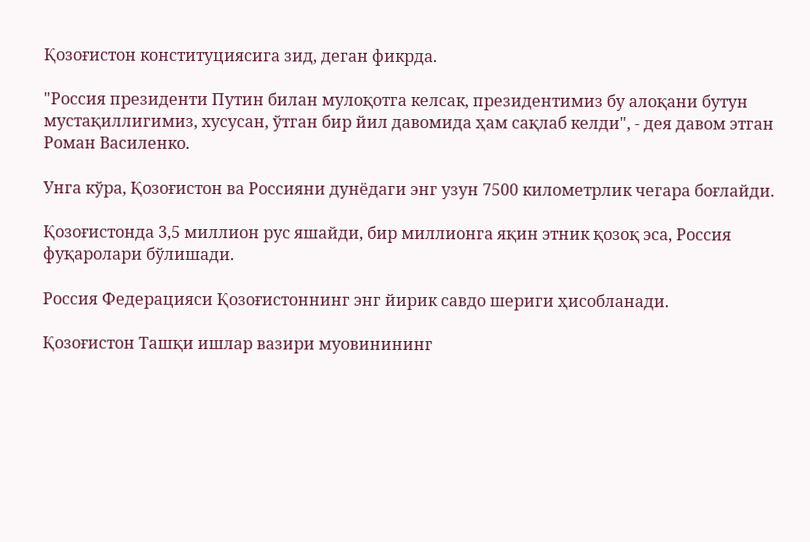Қозоғистон конституциясига зид, деган фикрда.

"Россия президенти Путин билан мулоқотга келсак, президентимиз бу алоқани бутун мустақиллигимиз, хусусан, ўтган бир йил давомида ҳам сақлаб келди", - дея давом этган Роман Василенко.

Унга кўра, Қозоғистон ва Россияни дунёдаги энг узун 7500 километрлик чегара боғлайди.

Қозоғистонда 3,5 миллион рус яшайди, бир миллионга яқин этник қозоқ эса, Россия фуқаролари бўлишади.

Россия Федерацияси Қозоғистоннинг энг йирик савдо шериги ҳисобланади.

Қозоғистон Ташқи ишлар вазири муовинининг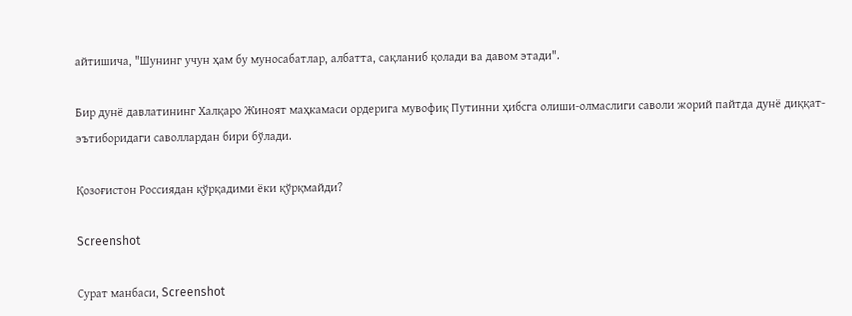айтишича, "Шунинг учун ҳам бу муносабатлар, албатта, сақланиб қолади ва давом этади".

Бир дунё давлатининг Халқаро Жиноят маҳкамаси ордерига мувофиқ Путинни ҳибсга олиши-олмаслиги саволи жорий пайтда дунё диққат-эътиборидаги саволлардан бири бўлади.

Қозоғистон Россиядан қўрқадими ёки қўрқмайди?

Screenshot

Сурат манбаси, Screenshot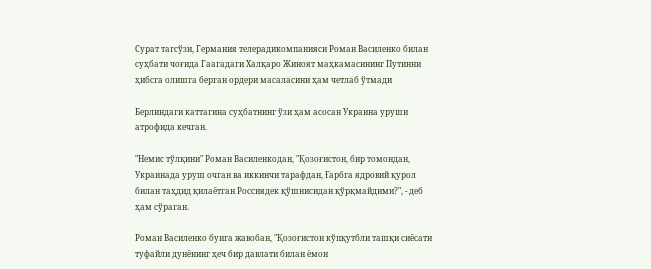Сурат тагсўзи, Германия телерадикомпанияси Роман Василенко билан суҳбати чоғида Гаагадаги Халқаро Жиноят маҳкамасининг Путинни ҳибсга олишга берган ордери масаласини ҳам четлаб ўтмади

Берлиндаги каттагина суҳбатнинг ўзи ҳам асосан Украина уруши атрофида кечган.

"Немис тўлқини" Роман Василенкодан, "Қозоғистон, бир томондан, Украинада уруш очган ва иккинчи тарафдан, Ғарбга ядровий қурол билан таҳдид қилаётган Россиядек қўшнисидан қўрқмайдими?", - деб ҳам сўраган.

Роман Василенко бунга жавобан, "Қозоғистон кўпқутбли ташқи сиёсати туфайли дунёнинг ҳеч бир давлати билан ёмон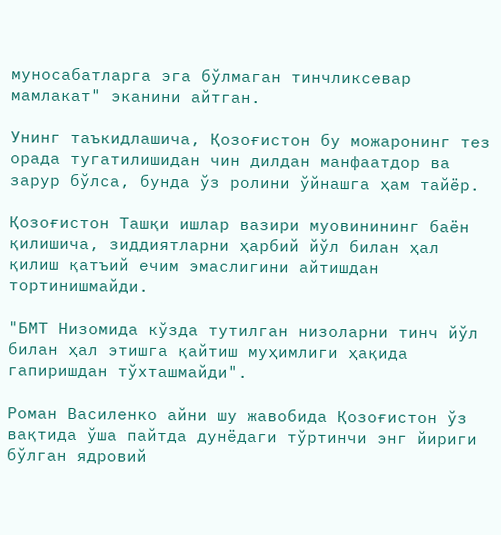муносабатларга эга бўлмаган тинчликсевар мамлакат" эканини айтган.

Унинг таъкидлашича, Қозоғистон бу можаронинг тез орада тугатилишидан чин дилдан манфаатдор ва зарур бўлса, бунда ўз ролини ўйнашга ҳам тайёр.

Қозоғистон Ташқи ишлар вазири муовинининг баён қилишича, зиддиятларни ҳарбий йўл билан ҳал қилиш қатъий ечим эмаслигини айтишдан тортинишмайди.

"БМТ Низомида кўзда тутилган низоларни тинч йўл билан ҳал этишга қайтиш муҳимлиги ҳақида гапиришдан тўхташмайди".

Роман Василенко айни шу жавобида Қозоғистон ўз вақтида ўша пайтда дунёдаги тўртинчи энг йириги бўлган ядровий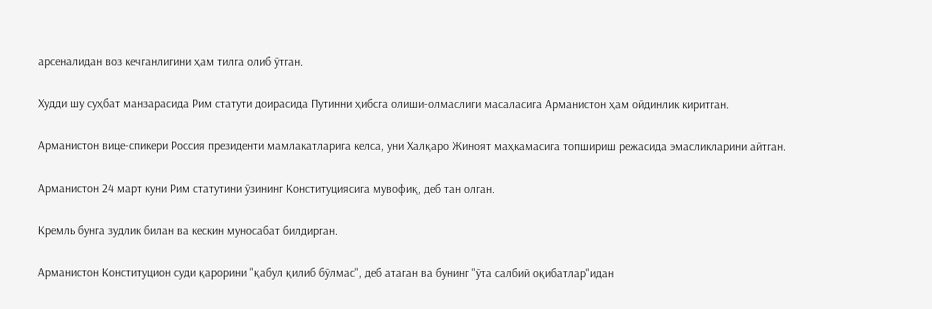арсеналидан воз кечганлигини ҳам тилга олиб ўтган.

Худди шу суҳбат манзарасида Рим статути доирасида Путинни ҳибсга олиши-олмаслиги масаласига Арманистон ҳам ойдинлик киритган.

Арманистон вице-спикери Россия президенти мамлакатларига келса, уни Халқаро Жиноят маҳкамасига топшириш режасида эмасликларини айтган.

Арманистон 24 март куни Рим статутини ўзининг Конституциясига мувофиқ, деб тан олган.

Кремль бунга зудлик билан ва кескин муносабат билдирган.

Арманистон Конституцион суди қарорини "қабул қилиб бўлмас", деб атаган ва бунинг "ўта салбий оқибатлар"идан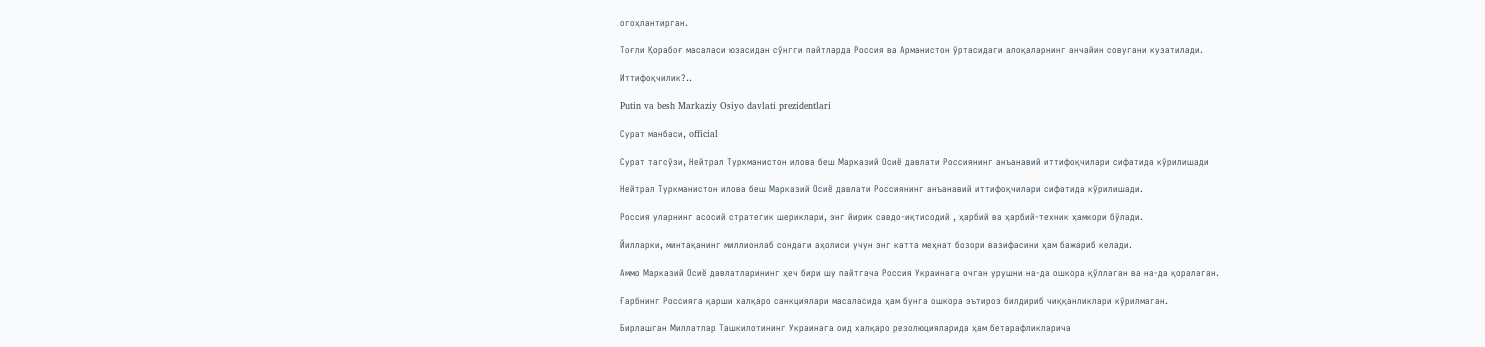огоҳлантирган.

Тоғли Қорабоғ масаласи юзасидан сўнгги пайтларда Россия ва Арманистон ўртасидаги алоқаларнинг анчайин совугани кузатилади.

Иттифоқчилик?..

Putin va besh Markaziy Osiyo davlati prezidentlari

Сурат манбаси, official

Сурат тагсўзи, Нейтрал Туркманистон илова беш Марказий Осиё давлати Россиянинг анъанавий иттифоқчилари сифатида кўрилишади

Нейтрал Туркманистон илова беш Марказий Осиё давлати Россиянинг анъанавий иттифоқчилари сифатида кўрилишади.

Россия уларнинг асосий стратегик шериклари, энг йирик савдо-иқтисодий , ҳарбий ва ҳарбий-техник ҳамкори бўлади.

Йилларки, минтақанинг миллионлаб сондаги аҳолиси учун энг катта меҳнат бозори вазифасини ҳам бажариб келади.

Аммо Марказий Осиё давлатларининг ҳеч бири шу пайтгача Россия Украинага очган урушни на-да ошкора қўллаган ва на-да қоралаган.

Ғарбнинг Россияга қарши халқаро санкциялари масаласида ҳам бунга ошкора эътироз билдириб чиққанликлари кўрилмаган.

Бирлашган Миллатлар Ташкилотининг Украинага оид халқаро резолюцияларида ҳам бетарафликларича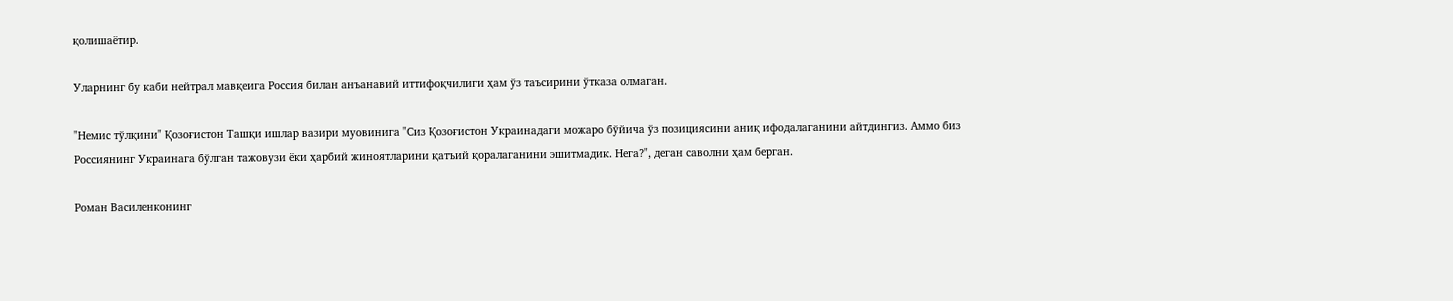қолишаётир.

Уларнинг бу каби нейтрал мавқеига Россия билан анъанавий иттифоқчилиги ҳам ўз таъсирини ўтказа олмаган.

"Немис тўлқини" Қозоғистон Ташқи ишлар вазири муовинига "Сиз Қозоғистон Украинадаги можаро бўйича ўз позициясини аниқ ифодалаганини айтдингиз. Аммо биз Россиянинг Украинага бўлган тажовузи ёки ҳарбий жиноятларини қатъий қоралаганини эшитмадик. Нега?", деган саволни ҳам берган.

Роман Василенконинг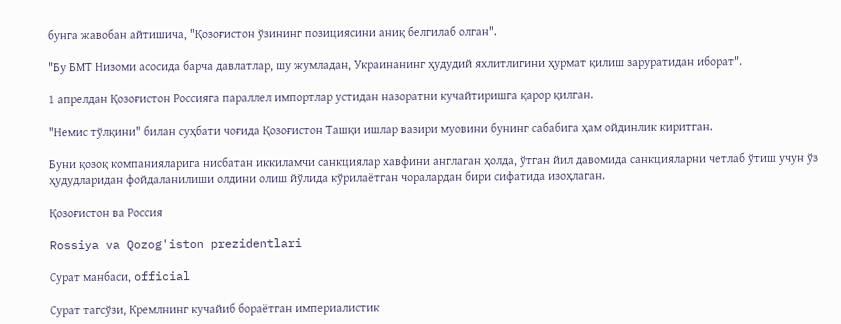бунга жавобан айтишича, "Қозоғистон ўзининг позициясини аниқ белгилаб олган".

"Бу БМТ Низоми асосида барча давлатлар, шу жумладан, Украинанинг ҳудудий яхлитлигини ҳурмат қилиш заруратидан иборат".

1 апрелдан Қозоғистон Россияга параллел импортлар устидан назоратни кучайтиришга қарор қилган.

"Немис тўлқини" билан суҳбати чоғида Қозоғистон Ташқи ишлар вазири муовини бунинг сабабига ҳам ойдинлик киритган.

Буни қозоқ компанияларига нисбатан иккиламчи санкциялар хавфини англаган ҳолда, ўтган йил давомида санкцияларни четлаб ўтиш учун ўз ҳудудларидан фойдаланилиши олдини олиш йўлида кўрилаётган чоралардан бири сифатида изоҳлаган.

Қозоғистон ва Россия

Rossiya va Qozog'iston prezidentlari

Сурат манбаси, official

Сурат тагсўзи, Кремлнинг кучайиб бораётган империалистик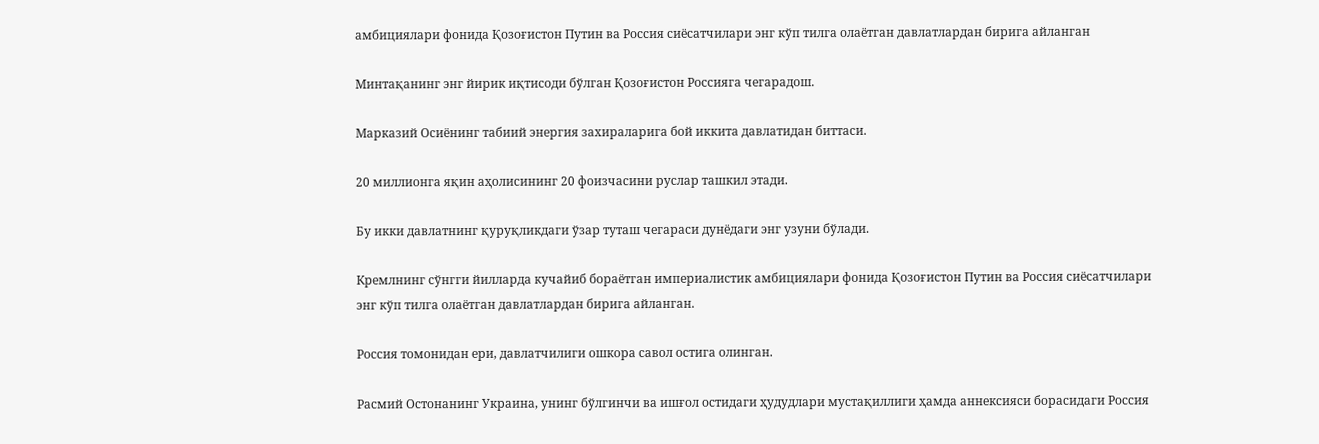амбициялари фонида Қозоғистон Путин ва Россия сиёсатчилари энг кўп тилга олаётган давлатлардан бирига айланган

Mинтақанинг энг йирик иқтисоди бўлган Қозоғистон Россияга чегарадош.

Марказий Осиёнинг табиий энергия захираларига бой иккита давлатидан биттаси.

20 миллионга яқин аҳолисининг 20 фоизчасини руслар ташкил этади.

Бу икки давлатнинг қуруқликдаги ўзар туташ чегараси дунёдаги энг узуни бўлади.

Кремлнинг сўнгги йилларда кучайиб бораётган империалистик амбициялари фонида Қозоғистон Путин ва Россия сиёсатчилари энг кўп тилга олаётган давлатлардан бирига айланган.

Россия томонидан ери, давлатчилиги ошкора савол остига олинган.

Расмий Остонанинг Украина, унинг бўлгинчи ва ишғол остидаги ҳудудлари мустақиллиги ҳамда аннексияси борасидаги Россия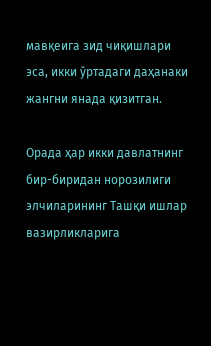мавқеига зид чиқишлари эса, икки ўртадаги даҳанаки жангни янада қизитган.

Орада ҳар икки давлатнинг бир-биридан норозилиги элчиларининг Ташқи ишлар вазирликларига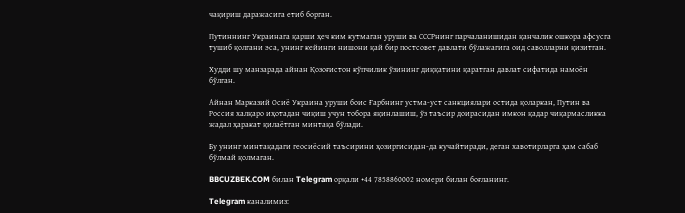чақириш даражасига етиб борган.

Путиннинг Украинага қарши ҳеч ким кутмаган уруши ва СССРнинг парчаланишидан қанчалик ошкора афсусга тушиб қолгани эса, унинг кейинги нишони қай бир постсовет давлати бўлажагига оид саволларни қизитган.

Худди шу манзарада айнан Қозоғистон кўпчилик ўзининг диққатини қаратган давлат сифатида намоён бўлган.

Айнан Марказий Осиё Украина уруши боис Ғарбнинг устма-уст санкциялари остида қоларкан, Путин ва Россия халқаро иҳотадан чиқиш учун тобора яқинлашиш, ўз таъсир доирасидан имкон қадар чиқармасликка жадал ҳаракат қилаётган минтақа бўлади.

Бу унинг минтақадаги геосиёсий таъсирини ҳозиргисидан-да кучайтиради, деган хавотирларга ҳам сабаб бўлмай қолмаган.

BBCUZBEK.COM билан Telegram орқали +44 7858860002 номери билан боғланинг.

Telegram каналимиз: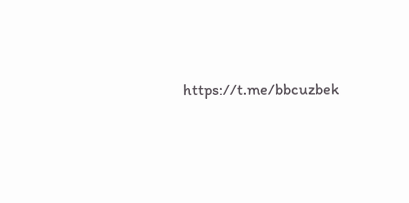https://t.me/bbcuzbek